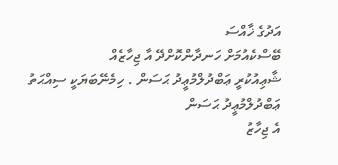އަދުގެ ޚާއްސަ
ބޭސްކެއުމަށް ހަނދާންކޮށްދޭ އާ ޖިހާޒެއް
ޝާޢިއުކުރީ ޢަބްދުލްމުޢީދު ޙަސަން . ހިމެނޭބަޔަކީ ސިއްޙަތު
ޢަބްދުލްމުޢީދު ޙަސަން
އެ ޖިހާޒު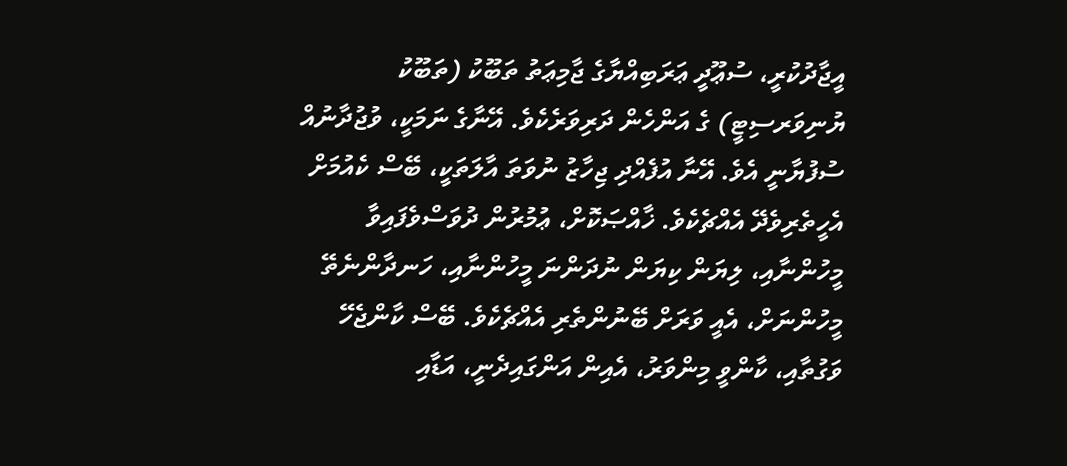އީޖާދުކުރީ، ސުޢޫދީ ޢަރަބިއްޔާގެ ޖާމިޢަތު ތަބޫކު (ތަބޫކު ޔުނިވަރސިޓީ) ގެ އަންހެން ދަރިވަރެކެވެ. އޭނާގެ ނަމަކީ، ވުޖުދާނުއް ސުފުޔާނީ އެވެ. އޭނާ އުފެއްދި ޖިހާޒު ނުވަތަ އާލަތަކީ، ބޭސް ކެއުމަށް އެހީތެރިވެދޭ އެއްޗެކެވެ. ޚާއްޞަކޮށް، ޢުމުރުން ދުވަސްވެފައިވާ މީހުންނާއި، ލިޔަން ކިޔަން ނުދަންނަ މީހުންނާއި، ހަނދާންނެތޭ މީހުންނަށް، އެއީ ވަރަށް ބޭނުންތެރި އެއްޗެކެވެ. ބޭސް ކާންޖެހޭ ވަގުތާއި، ކާންވީ މިންވަރު، އެއިން އަންގައިދެނީ، އަޑާއި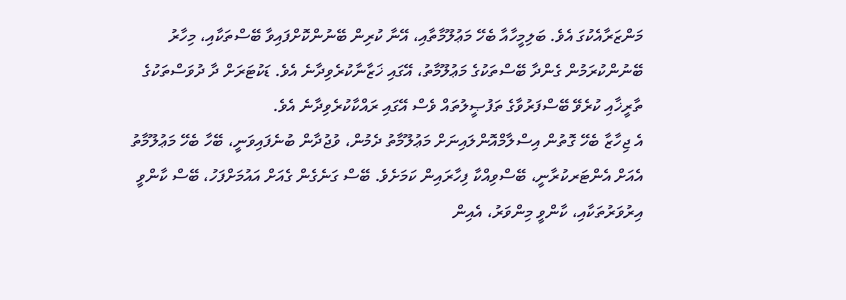މަންޒަރާއެކުގަ އެވެ. ބަލިމީހާއާ ބެހޭ މަޢުލޫމާތާއި، އޭނާ ކުރިން ބޭނުންކޮށްފައިވާ ބޭސްތަކާއި، މިހާރު ބޭނުންކުރަމުން ގެންދާ ބޭސްތަކުގެ މަޢުލޫމާތު، އޭގައި ޚަޒާނާކުރެވިދާނެ އެވެ. ޑަކުޓަރަށް ދާ ދުވަސްތަކުގެ ތާރީޚާއި ކުރެވޭ ބޭސްފަރުވާގެ ތަފުޞީލުތައް ވެސް އޭގައި ރައްކާކުރެވިދާނެ އެވެ.
އެ ޖިހާޒާ ބެހޭ ގޮތުން އިސްލާމްއޮންލައިނަށް މަޢުލޫމާތު ދެމުން، ވުޖުދާން ބުނެފައިވަނީ، ބޭހާ ބެހޭ މަޢުލޫމާތު އެއަށް އެންޓަރކުރާނީ، ބޭސްވިއްކާ ފިހާރައިން ކަމަށެވެ. ބޭސް ގަނެގެން ގެއަށް އައުމަށްފަހު، ބޭސް ކާންވީ އިރުވަރުތަކާއި، ކާންވީ މިންވަރު، އެއިން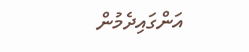އަންގައިދެމުން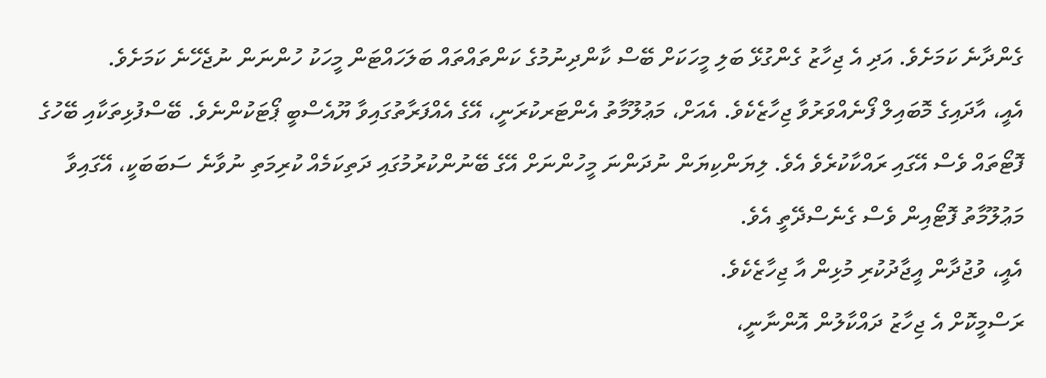ގެންދާނެ ކަމަށެވެ. އަދި އެ ޖިހާޒު ގެންގުޅޭ ބަލި މީހަކަށް ބޭސް ކާންދިނުމުގެ ކަންތައްތައް ބަލަހައްޓަން މީހަކު ހުންނަން ނުޖެހޭނެ ކަމަށެވެ.
އެއީ، އާދައިގެ މޮބައިލް ފޯނެއްވަރުވާ ޖިހާޒެކެވެ. އެއަށް، މަޢުލޫމާތު އެންޓަރކުރަނީ، އޭގެ އެއްފަރާތުގައިވާ ޔޫއެސްބީ ޕޯޓަކުންނެވެ. ބޭސްފުޅިތަކާއި ބޭހުގެ ފޮޓޯތައް ވެސް އޭގައި ރައްކާކުރެވެ އެވެ. ލިޔަންކިޔަން ނުދަންނަ މީހުންނަށް އޭގެ ބޭނުންކުރުމުގައި ދަތިކަމެއް ކުރިމަތި ނުވާނެ ސަބަބަކީ، އޭގައިވާ މަޢުލޫމާތު ފޮޓޯއިން ވެސް ގެނެސްދޭތީ އެވެ.
އެއީ، ވުޖުދާން އީޖާދުކުރި މުޅިން އާ ޖިހާޒެކެވެ.
ރަސްމީކޮށް އެ ޖިހާޒު ދައްކާލުން އޮންނާނީ،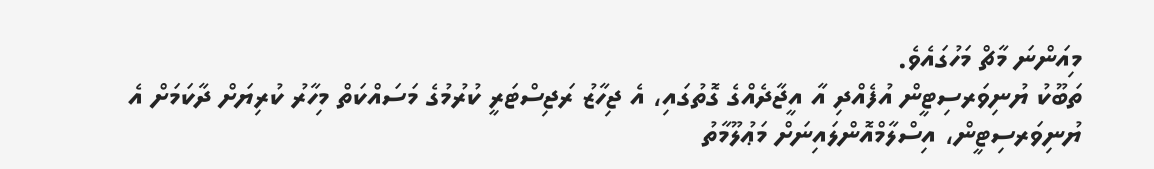މިއަންނަ މާޗް މަހުގައެވެ.
ތަބޫކު ޔުނިވަރސިޓީން އުފެއްދި އާ އީޖާދެއްގެ ގޮތުގައި، އެ ޖިހާޒު ރަޖިސްޓަރީ ކުރުމުގެ މަސައްކަތް މިހާރު ކުރިޔަށް ދާކަމަށް އެ ޔުނިވަރސިޓީން، އިސްލާމްއޮންލައިނަށް މަޢުލޫމާތު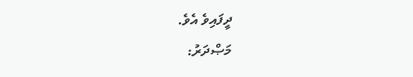ދީފައިވެ އެވެ.
މަޞްދަރު: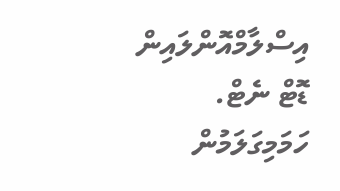އިސްލާމްއޮންލައިން ޑޮޓް ނެޓް.
ހަމަމިގަލަމުން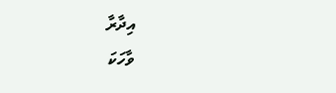އިދާރާ
ވާހަކަ